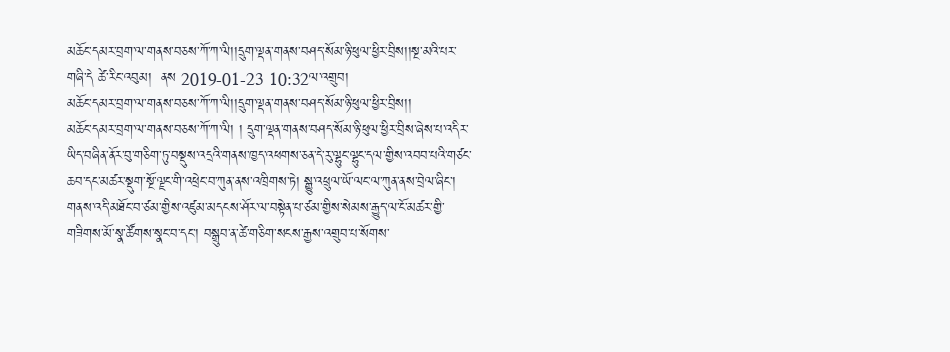མཆོང་དམར་བྲག་ལ་གནས་བཅས་ཀོ་ཀ་ལི།།དྲུག་ལྡན་གནས་བཤད་སོམ་ཉི་ཕུལ་ཕྱིར་བྲིས།།སྔ་མའི་པར་གཞི་དེ ཚེ་རིང་འབུམ།  ནས 2019-01-23 10:32ལ་འགྲུབ།
མཆོང་དམར་བྲག་ལ་གནས་བཅས་ཀོ་ཀ་ལི།།དྲུག་ལྡན་གནས་བཤད་སོམ་ཉི་ཕུལ་ཕྱིར་བྲིས།།
མཆོང་དམར་བྲག་ལ་གནས་བཅས་ཀོ་ཀ་ལི། ། དྲུག་ལྡན་གནས་བཤད་སོམ་ཉི་ཕུལ་ཕྱིར་བྲིས་ཞེས་པ་འདིར་ཡིད་བཞིན་ནོར་བུ་གཅིག་ཏུ་བསྡུས་འདྲའི་གནས་ཁྱད་འཕགས་ཅན་དེ་རུ་ལྷུང་ལྷུང་དལ་གྱིས་འབབ་པའི་གཙང་ཆབ་དང་མཚར་སྡུག་སྔོ་ལྗང་གི་འཕྲེང་བ་ཀུན་ནས་འཁྲིགས་ཏེ། སྒྱུ་འཕྲུལ་ཡོ་ལང་ལ་ཀུན་ནས་བྲེལ་ཞིང་། གནས་འདི་མཐོང་བ་ཙམ་གྱིས་འཛུམ་མདངས་ཤོར་ལ་བསྟེན་པ་ཙམ་གྱིས་སེམས་རྒྱུད་ལ་ངོ་མཚར་གྱི་གཟིགས་མོ་སྣ་ཚོགས་སྣང་བ་དང་། བསྒྲུབ་ན་ཚེ་གཅིག་སངས་རྒྱས་འགྲུབ་པ་སོགས་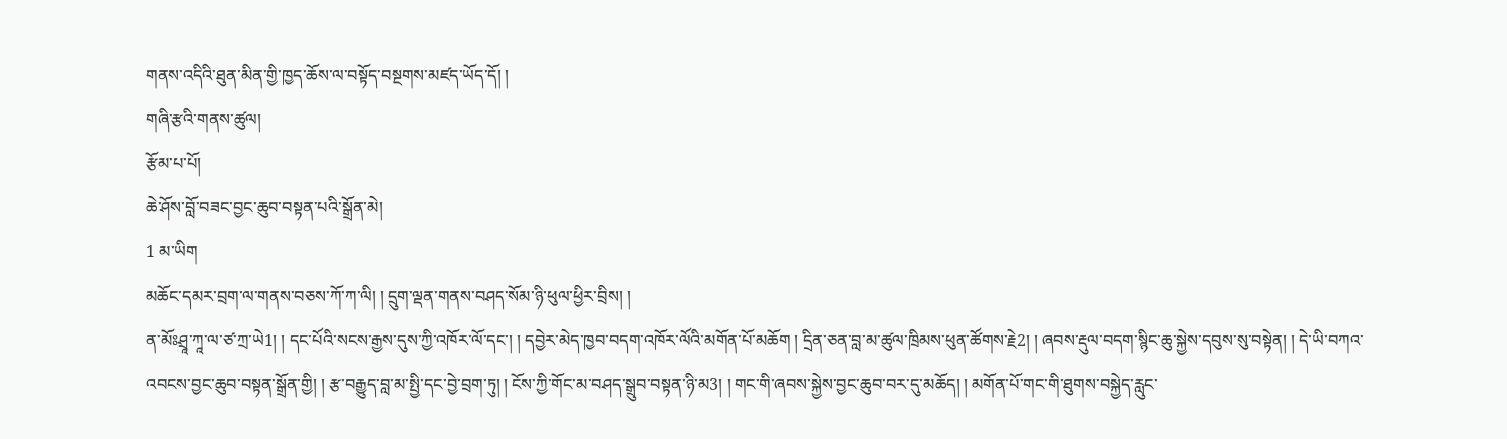གནས་འདིའི་ཐུན་མིན་གྱི་ཁྱད་ཆོས་ལ་བསྟོད་བསྔགས་མཛད་ཡོད་དོ། །
གཞི་རྩའི་གནས་ཚུལ།
རྩོམ་པ་པོ།
ཆེ་ཤོས་བློ་བཟང་བྱང་ཆུབ་བསྟན་པའི་སྒྲོན་མེ།
1 མ་ཡིག
མཆོང་དམར་བྲག་ལ་གནས་བཅས་ཀོ་ཀ་ལི། ། དྲུག་ལྡན་གནས་བཤད་སོམ་ཉི་ཕུལ་ཕྱིར་བྲིས། །
ན་མོཿཤྲཱ་ཀཱ་ལ་ཙ་ཀྲ་ཡེ1། ། དང་པོའི་སངས་རྒྱས་དུས་ཀྱི་འཁོར་ལོ་དང་། ། དབྱེར་མེད་ཁྱབ་བདག་འཁོར་ལོའི་མགོན་པོ་མཆོག ། དྲིན་ཅན་བླ་མ་ཚུལ་ཁྲིམས་ཕུན་ཚོགས་རྗེ2། ། ཞབས་རྡུལ་བདག་སྙིང་ཆུ་སྐྱེས་དབུས་སུ་བསྟེན། ། དེ་ཡི་བཀའ་འབངས་བྱང་ཆུབ་བསྟན་སྒྲོན་གྱི། ། རྩ་བརྒྱུད་བླ་མ་སྤྱི་དང་བྱེ་བྲག་ཏུ། ། ངོས་ཀྱི་གོང་མ་བཤད་སྒྲུབ་བསྟན་ཉི་མ3། ། གང་གི་ཞབས་སྐྱེས་བྱང་ཆུབ་བར་དུ་མཆོད། ། མགོན་པོ་གང་གི་ཐུགས་བསྐྱེད་རླུང་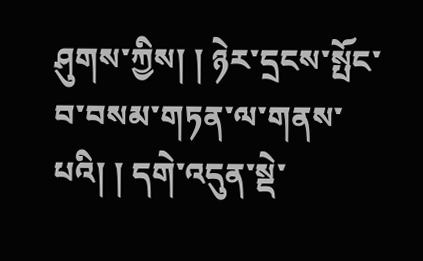ཤུགས་ཀྱིས། ། ཉེར་དྲངས་སྤོང་བ་བསམ་གཏན་ལ་གནས་པའི། ། དགེ་འདུན་སྡེ་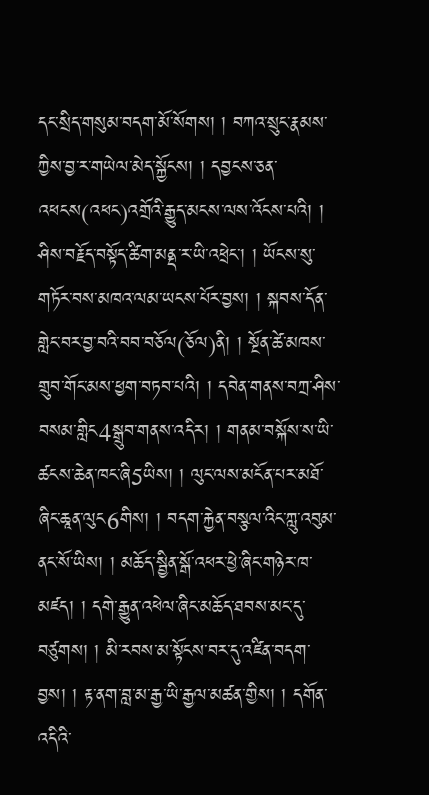དང་སྲིད་གསུམ་བདག་མོ་སོགས། ། བཀའ་སྲུང་རྣམས་ཀྱིས་བྱ་ར་གཡེལ་མེད་སྐྱོངས། ། དབྱངས་ཅན་འཕངས(འཕང)འགྲོའི་རྒྱུད་མངས་ལས་འོངས་པའི། ། ཤིས་བརྗོད་བསྟོད་ཚིག་མནྡ་ར་ཡི་འཕྲེང་། ། ཡོངས་སུ་གཏོར་བས་མཁའ་ལམ་ཡངས་པོར་བྱས། ། སྐབས་དོན་གླེང་བར་བྱ་བའི་བབ་བཅོལ(ཅོལ)ནི། ། སྔོན་ཚེ་མཁས་གྲུབ་གོང་མས་ཕྱག་བཏབ་པའི། ། དབེན་གནས་བཀྲ་ཤིས་བསམ་གླིང4སྒྲུབ་གནས་འདིར། ། གནམ་བསྐོས་ས་ཡི་ཚངས་ཆེན་ཁང་ཞི5ཡིས། ། ལུང་ལས་མངོན་པར་མཐོ་ཞིང་ཆཱན་ལུང6གིས། ། བདག་རྐྱེན་བསྩལ་འིང་ཀླུ་འབུམ་ནང་སོ་ཡིས། ། མཆོད་སྦྱིན་སྒོ་འཕར་ཕྱེ་ཞིང་གཉེར་ཁ་མཛད། ། དགེ་རྒྱུན་འཕེལ་ཞིང་མཆོད་ཐབས་མང་དུ་བཙུགས། ། མི་རབས་མ་སྟོངས་བར་དུ་འཛིན་བདག་བྱས། ། རྟ་ནག་བླ་མ་རྒྱ་ཡི་རྒྱལ་མཚན་གྱིས། ། དགོན་འདིའི་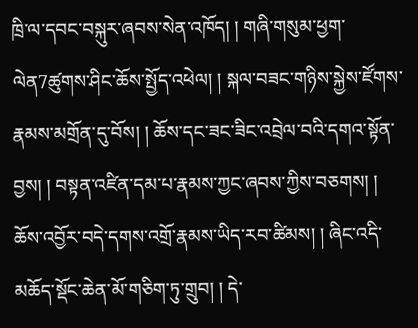ཁྲི་ལ་དབང་བསྐུར་ཞབས་སེན་འཁོད། ། གཞི་གསུམ་ཕྱག་ལེན7ཚུགས་ཤིང་ཆོས་སྤྱོད་འཕེལ། ། སྐལ་བཟང་གཉིས་སྐྱེས་ཛོགས་རྣམས་མགྲོན་དུ་བོས། ། ཆོས་དང་ཟང་ཟིང་འབྲེལ་བའི་དགའ་སྟོན་བྱས། ། བསྟན་འཛིན་དམ་པ་རྣམས་ཀྱང་ཞབས་ཀྱིས་བཅགས། ། ཆོས་འབྱོར་བདེ་དགས་འགྲོ་རྣམས་ཡིད་རབ་ཚིམས། ། ཞིང་འདི་མཆོད་སྡོང་ཆེན་མོ་གཅིག་ཏུ་གྲུབ། ། དེ་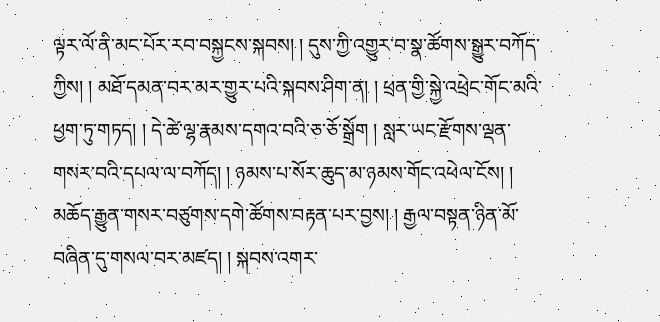ལྟར་ལོ་ནི་མང་པོར་རབ་བསྐྱངས་སྐབས། ། དུས་ཀྱི་འགྱུར་བ་སྣ་ཚོགས་སྒྱུར་བཀོད་ཀྱིས། ། མཐོ་དམན་བར་མར་གྱུར་པའི་སྐབས་ཤིག་ན། ། ཕྲན་གྱི་སྐྱེ་འཕྲེང་གོང་མའི་ཕྱག་ཏུ་གཏད། ། དེ་ཚེ་ལྷ་རྣམས་དགའ་བའི་ཅ་ཅོ་སྒྲོག ། སླར་ཡང་རྫོགས་ལྡན་གསར་བའི་དཔལ་ལ་བཀོད། ། ཉམས་པ་སོར་ཆུད་མ་ཉམས་གོང་འཕེལ་ངོས། ། མཆོད་རྒྱུན་གསར་བཙུགས་དགེ་ཚོགས་བརྟན་པར་བྱས། ། རྒྱལ་བསྟན་ཉིན་མོ་བཞིན་དུ་གསལ་བར་མཛད། ། སྐབས་འགར་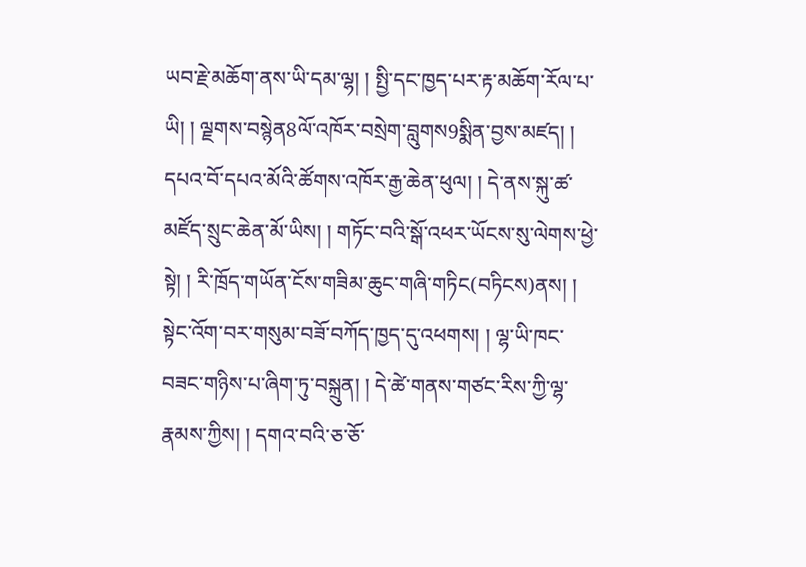ཡབ་རྗེ་མཆོག་ནས་ཡི་དམ་ལྷ། ། སྤྱི་དང་ཁྱད་པར་རྟ་མཆོག་རོལ་པ་ཡི། ། ལྗགས་བསྙེན8ལོ་འཁོར་བསྲེག་བླུགས9སྨིན་བྱས་མཛད། ། དཔའ་བོ་དཔའ་མོའི་ཚོགས་འཁོར་རྒྱ་ཆེན་ཕུལ། ། དེ་ནས་སྐུ་ཚ་མཛོད་སྲུང་ཆེན་མོ་ཡིས། ། གཏོང་བའི་སྒོ་འཕར་ཡོངས་སུ་ལེགས་ཕྱེ་སྟེ། ། རི་ཁྲོད་གཡོན་ངོས་གཟིམ་ཆུང་གཞི་གཏིང(བཏིངས)ནས། ། སྟེང་འོག་བར་གསུམ་བཟོ་བཀོད་ཁྱད་དུ་འཕགས། ། ལྷ་ཡི་ཁང་བཟང་གཉིས་པ་ཞིག་ཏུ་བསྐྲུན། ། དེ་ཚེ་གནས་གཙང་རིས་ཀྱི་ལྷ་རྣམས་ཀྱིས། ། དགའ་བའི་ཅ་ཅོ་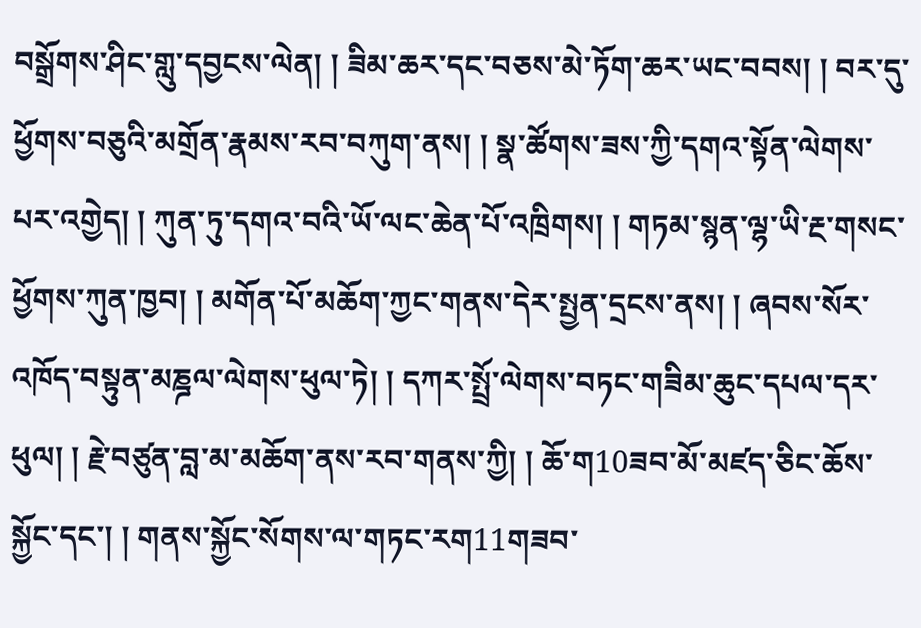བསྒྲོགས་ཤིང་གླུ་དབྱངས་ལེན། ། ཟིམ་ཆར་དང་བཅས་མེ་ཏོག་ཆར་ཡང་བབས། ། བར་དུ་ཕྱོགས་བཅུའི་མགྲོན་རྣམས་རབ་བཀུག་ནས། ། སྣ་ཚོགས་ཟས་ཀྱི་དགའ་སྟོན་ལེགས་པར་འགྱེད། ། ཀུན་ཏུ་དགའ་བའི་ཡོ་ལང་ཆེན་པོ་འཁྲིགས། ། གཏམ་སྙན་ལྷ་ཡི་རྔ་གསང་ཕྱོགས་ཀུན་ཁྱབ། ། མགོན་པོ་མཆོག་ཀྱང་གནས་དེར་སྤྱན་དྲངས་ནས། ། ཞབས་སོར་འཁོད་བསྟུན་མཎྜལ་ལེགས་ཕུལ་ཏེ། ། དཀར་སྤྲོ་ལེགས་བཏང་གཟིམ་ཆུང་དཔལ་དར་ཕུལ། ། རྗེ་བཙུན་བླ་མ་མཆོག་ནས་རབ་གནས་ཀྱི། ། ཆོ་ག10ཟབ་མོ་མཛད་ཅིང་ཆོས་སྐྱོང་དང་། ། གནས་སྐྱོང་སོགས་ལ་གཏང་རག11གཟབ་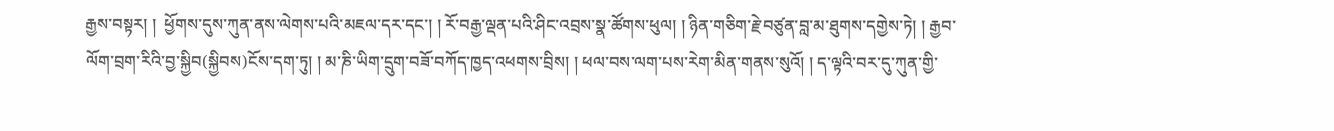རྒྱས་བསྟར། །  ཕྱོགས་དུས་ཀུན་ནས་ལེགས་པའི་མཇལ་དར་དང་། ། རོ་བརྒྱ་ལྡན་པའི་ཤིང་འབྲས་སྣ་ཚོགས་ཕུལ། ། ཉིན་གཅིག་རྗེ་བཙུན་བླ་མ་ཐུགས་དགྱེས་ཏེ། ། རྒྱབ་ལོག་བྲག་རིའི་བྱ་སྐྱིབ(སྐྱིབས)ངོས་དག་ཏུ། ། མ་ཎི་ཡིག་དྲུག་བཟོ་བཀོད་ཁྱད་འཕགས་བྲིས། ། ཕལ་བས་ལག་པས་རེག་མིན་གནས་སུའོ། ། ད་ལྟའི་བར་དུ་ཀུན་གྱི་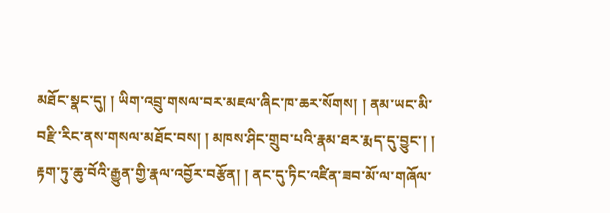མཐོང་སྣང་དུ། ། ཡིག་འབྲུ་གསལ་བར་མཇལ་ཞིང་ཁ་ཆར་སོགས། ། ནམ་ཡང་མི་བརྫི་རིང་ནས་གསལ་མཐོང་བས། ། མཁས་ཤིང་གྲུབ་པའི་རྣམ་ཐར་རྨད་དུ་བྱུང་། ། རྟག་ཏུ་ཆུ་བོའི་རྒྱུན་གྱི་རྣལ་འབྱོར་བརྩོན། ། ནང་དུ་ཏིང་འཛིན་ཟབ་མོ་ལ་གཞོལ་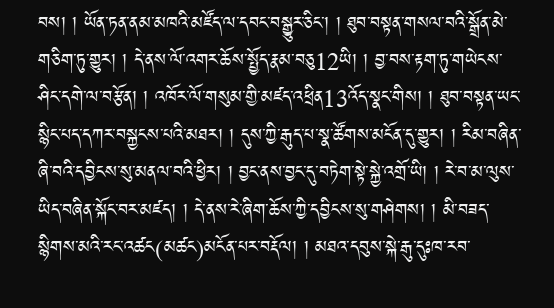བས། ། ཡོན་ཏན་ནམ་མཁའི་མཛོད་ལ་དབང་བསྒྱུར་ཅིང་། ། ཐུབ་བསྟན་གསལ་བའི་སྒྲོན་མེ་གཅིག་ཏུ་གྱུར། ། དེ་ནས་ལོ་འགར་ཆོས་སྤྱོད་རྣམ་བཅུ12ཡི། ། བྱ་བས་རྟག་ཏུ་གཡེངས་ཤིང་དགེ་ལ་བརྩོན། ། འཁོར་ལོ་གསུམ་གྱི་མཛད་འཕྲིན13འོད་སྣང་གིས། ། ཐུབ་བསྟན་ཡང་སྙིང་པད་དཀར་བསྐྱངས་པའི་མཐར། ། དུས་ཀྱི་རྒུད་པ་སྣ་ཚོགས་མངོན་དུ་གྱུར། ། རིམ་བཞིན་ཞི་བའི་དབྱིངས་སུ་མནལ་བའི་ཕྱིར། ། བྱང་ནས་བྱང་དུ་བཏེག་སྟེ་སྐྱེ་འགྲོ་ཡི། ། རེ་བ་མ་ལུས་ཡིད་བཞིན་སྐོང་བར་མཛད། ། དེ་ནས་རེ་ཞིག་ཆོས་ཀྱི་དབྱིངས་སུ་གཤེགས། ། མི་བཟད་སྙིགས་མའི་རང་འཚང(མཚང)མངོན་པར་བརྡོལ། ། མཐའ་དབུས་སྐེ་རྒུ་དུཿཁ་རབ་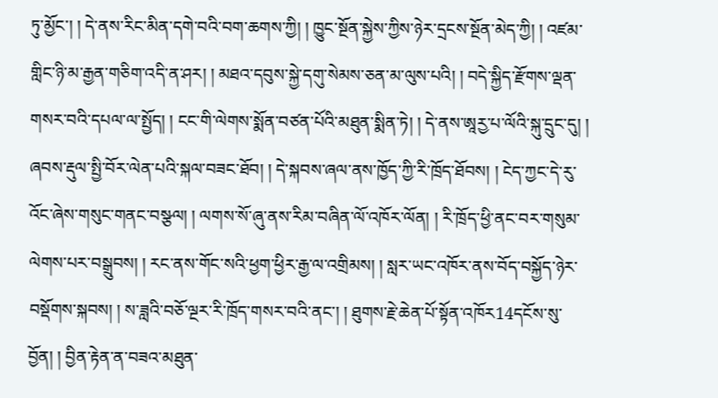ཏུ་མྱོང་། ། དེ་ནས་རིང་མིན་དགེ་བའི་བག་ཆགས་ཀྱི། ། ཁྱུང་སྔོན་སྐྱེས་ཀྱིས་ཉེར་དྲངས་སྔོན་མེད་ཀྱི། ། འཛམ་གླིང་ཉི་མ་རྒྱན་གཅིག་འདི་ན་ཤར། ། མཐའ་དབུས་སྐྱེ་དགུ་སེམས་ཅན་མ་ལུས་པའི། ། བདེ་སྐྱིད་རྫོགས་ལྡན་གསར་བའི་དཔལ་ལ་སྤྱོད། ། ངང་གི་ལེགས་སྨོན་བཙན་པོའི་མཐུན་སྨིན་ཏེ། ། དེ་ནས་ཨཱརྱ་པ་ལོའི་སྐུ་དྲུང་དུ། ། ཞབས་རྡུལ་སྤྱི་བོར་ལེན་པའི་སྐལ་བཟང་ཐོབ། ། དེ་སྐབས་ཞལ་ནས་ཁྱོད་ཀྱི་རི་ཁྲོད་ཐོབས། ། ངེད་ཀྱང་དེ་རུ་འོང་ཞེས་གསུང་གནང་བསྩལ། ། ལགས་སོ་ཞུ་ནས་རིམ་བཞིན་ལོ་འཁོར་ལོན། ། རི་ཁྲོད་ཕྱི་ནང་བར་གསུམ་ལེགས་པར་བསྒྲུབས། ། རང་ནས་གོང་སའི་ཕྱག་ཕྱིར་རྒྱ་ལ་འགྲིམས། ། སླར་ཡང་འཁོར་ནས་བོད་བསྐྱོད་ཉེར་བསྡོགས་སྐབས། ། ས་ཟླའི་བཅོ་ལྔར་རི་ཁྲོད་གསར་བའི་ནང་། ། ཐུགས་རྗེ་ཆེན་པོ་སྟོན་འཁོར14དངོས་སུ་བྱོན། ། བྱིན་རྟེན་ན་བཟའ་མཐུན་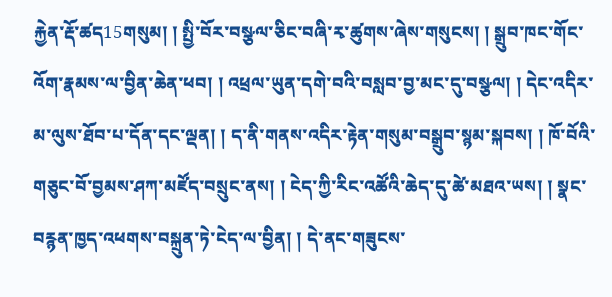རྐྱེན་རྡོ་ཚད15གསུམ། ། སྤྱི་བོར་བསྩལ་ཅིང་བཞི་རྭ་ཚུགས་ཞེས་གསུངས། ། སྒྲུབ་ཁང་གོང་འོག་རྣམས་ལ་བྱིན་ཆེན་ཕབ། ། འཕྲལ་ཡུན་དགེ་བའི་བསླབ་བྱ་མང་དུ་བསྩལ། ། དེང་འདིར་མ་ལུས་ཐོབ་པ་དོན་དང་ལྡན། ། ད་ནི་གནས་འདིར་རྟེན་གསུམ་བསྒྲུབ་སྙམ་སྐབས། ། ཁོ་བོའི་གཅུང་བོ་བྱམས་ཤཀ་མཛོད་བསྲུང་ནས། ། ངེད་ཀྱི་རིང་འཚོའི་ཆེད་དུ་ཚེ་མཐའ་ཡས། ། སྣང་བརྙན་ཁྱད་འཕགས་བསྐྲུན་ཏེ་ངེད་ལ་བྱིན། ། དེ་ནང་གཟུངས་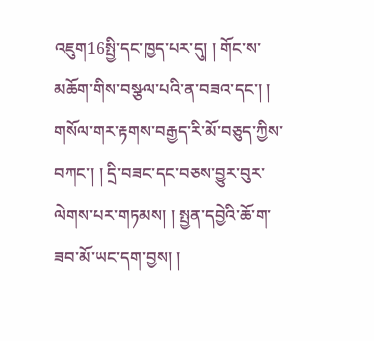འཇུག16སྤྱི་དང་ཁྱད་པར་དུ། ། གོང་ས་མཆོག་གིས་བསྩལ་པའི་ན་བཟའ་དང་། ། གསོལ་གར་རྟགས་བརྒྱད་རི་མོ་བཅུད་ཀྱིས་བཀང་། ། དྲི་བཟང་དང་བཅས་བྱུར་བུར་ལེགས་པར་གཏམས། ། སྤྱན་དབྱེའི་ཆོ་ག་ཟབ་མོ་ཡང་དག་བྱས། །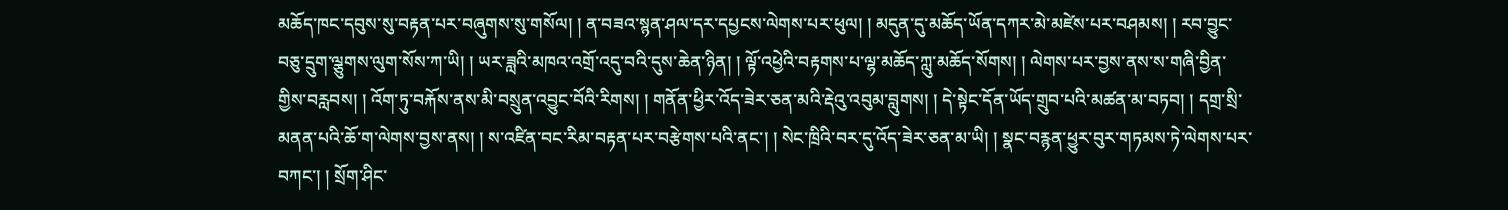མཆོད་ཁང་དབུས་སུ་བརྟན་པར་བཞུགས་སུ་གསོལ། ། ན་བཟའ་སྙན་ཤལ་དར་དཔྱངས་ལེགས་པར་ཕུལ། ། མདུན་དུ་མཆོད་ཡོན་དཀར་མེ་མཛེས་པར་བཤམས། ། རབ་བྱུང་བཅུ་དྲུག་ལྕུགས་ལུག་སོས་ཀ་ཡི། ། ཡར་ཟླའི་མཁའ་འགྲོ་འདུ་བའི་དུས་ཆེན་ཉིན། ། ལྟོ་འཕྱེའི་བརྟགས་པ་ལྷ་མཆོད་ཀླུ་མཆོད་སོགས། ། ལེགས་པར་བྱས་ནས་ས་གཞི་བྱིན་གྱིས་བརླབས། ། འོག་ཏུ་བརྐོས་ནས་མི་བསྲུན་འབྱུང་བོའི་རིགས། ། གནོན་ཕྱིར་འོད་ཟེར་ཅན་མའི་རྡེའུ་འབུམ་བླུགས། ། དེ་སྟེང་དོན་ཡོད་གྲུབ་པའི་མཚན་མ་བཏབ། ། དགྲ་སྲི་མནན་པའི་ཆོ་ག་ལེགས་བྱས་ནས། ། ས་འཛིན་བང་རིམ་བརྟན་པར་བརྩེགས་པའི་ནང་། ། སེང་ཁྲིའི་བར་དུ་འོད་ཟེར་ཅན་མ་ཡི། ། སྣང་བརྙན་ཕྱུར་བུར་གཏམས་ཏེ་ལེགས་པར་བཀང་། ། སྲོག་ཤིང་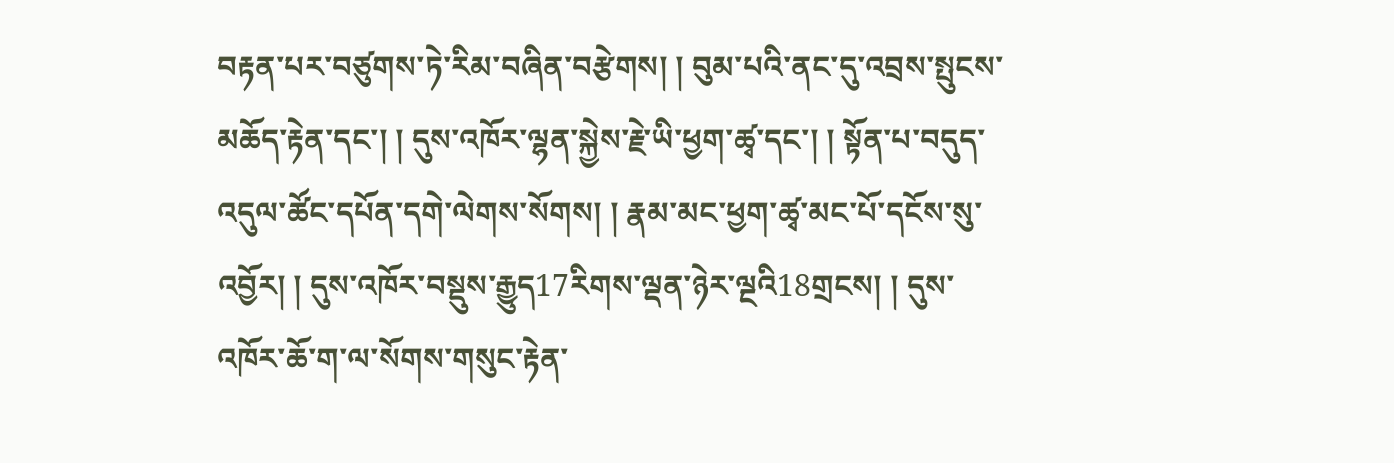བརྟན་པར་བཙུགས་ཏེ་རིམ་བཞིན་བརྩེགས། ། བུམ་པའི་ནང་དུ་འབྲས་སྤུངས་མཆོད་རྟེན་དང་། ། དུས་འཁོར་ལྷན་སྐྱེས་རྗེ་ཡི་ཕྱག་ཚྭ་དང་། ། སྟོན་པ་བདུད་འདུལ་ཚོང་དཔོན་དགེ་ལེགས་སོགས། ། རྣམ་མང་ཕྱག་ཚྭ་མང་པོ་དངོས་སུ་འབྱོར། ། དུས་འཁོར་བསྡུས་རྒྱུད17རིགས་ལྡན་ཉེར་ལྔའི18གྲངས། ། དུས་འཁོར་ཆོ་ག་ལ་སོགས་གསུང་རྟེན་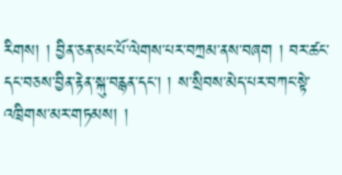རིགས། ། བྱིན་ཅན་མང་པོ་ལེགས་པར་བཀྲམ་ནས་བཞག ། བར་ཚང་དང་བཅས་བྱིན་རྟེན་སྐུ་བརྙན་དང་། ། ས་སྲིབས་མེད་པར་བཀང་སྟེ་འཁྲིགས་མར་གཏམས། །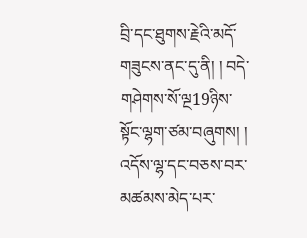བྲི་དང་ཐུགས་རྗེའི་མདོ་གཟུངས་ནང་དུ་ནི། ། བདེ་གཤེགས་སོ་ལྔ19ཉིས་སྟོང་ལྷག་ཙམ་བཞུགས། ། འདོས་ལྷ་དང་བཅས་བར་མཚམས་མེད་པར་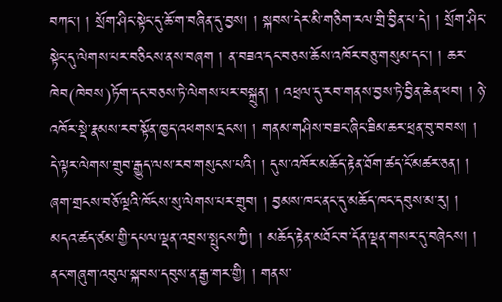བཀང་། ། སྲོག་ཤིང་སྟེང་དུ་ཆོ་ག་བཞིན་དུ་བྱས། ། སྐབས་དེར་མི་གཅིག་རལ་གྲི་བྱིན་པ་དེ། ། སྲོག་ཤིང་སྟེང་དུ་ལེགས་པར་བཅིངས་ནས་བཞག ། ན་བཟའ་དང་བཅས་ཆོས་འཁོར་བཅུ་གསུམ་དང་། ། ཆར་ཁེབ(ཁེབས)ཏོག་དང་བཅས་ཏེ་ལེགས་པར་བསྐྲུན། ། འཕྲལ་དུ་རབ་གནས་བྱས་ཏེ་བྱིན་ཆེན་ཕབ། ། ཉེ་འཁོར་སྡེ་རྣམས་རབ་སྟོན་ཁྱད་འཕགས་དྲངས། ། གནམ་གཤིས་བཟང་ཞིང་ཟིམ་ཆར་ཕྲན་བུ་བབས། ། དེ་ལྟར་ལེགས་གྲུབ་རྒྱུད་ལས་རབ་གསུངས་པའི། ། དུས་འཁོར་མཆོད་རྟེན་ཐོག་ཚད་ངོ་མཚར་ཅན། ། ཞག་གྲངས་བཅོ་ལྔའི་ཁོངས་སུ་ལེགས་པར་གྲུབ། ། བྱམས་ཁང་ནང་དུ་མཆོད་ཁང་དབུས་མ་རུ། ། མདའ་ཚད་ཙམ་གྱི་དཔལ་ལྡན་འབྲས་སྤུངས་ཀྱི། ། མཆོད་རྟེན་མཐོང་བ་དོན་ལྡན་གསར་དུ་བཞེངས། ། ནང་གཞུག་འབུལ་སྐབས་དབུས་ན་རྒྱ་གར་གྱི། ། གནས་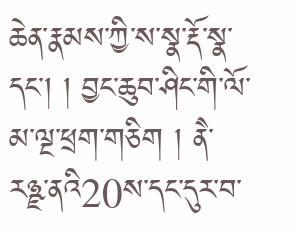ཆེན་རྣམས་ཀྱི་ས་སྣ་རྡོ་སྣ་དང་། ། བྱང་ཆུབ་ཤིང་གི་ལོ་མ་ལྔ་ཕྲག་གཅིག ། ནཻ་རཉྫ་ནའི20ས་དང་དུར་བ་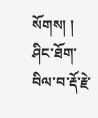སོགས། ། ཤིང་ཐོག་བིལ་བ་རྡོ་རྗེ་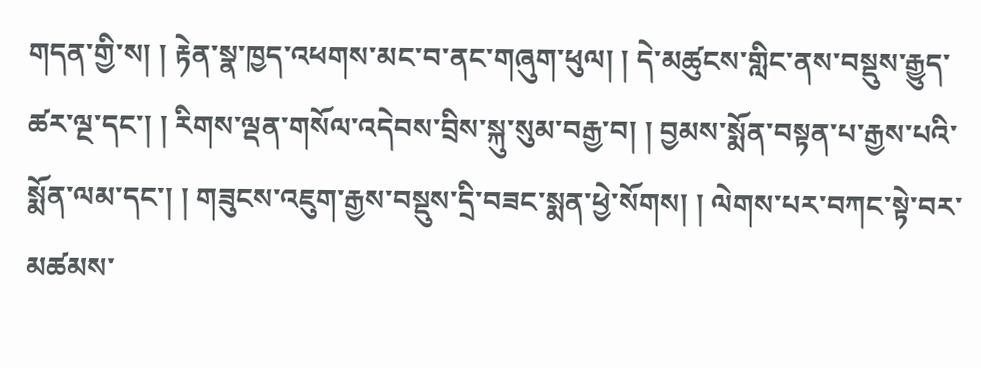གདན་གྱི་ས། ། རྟེན་སྣ་ཁྱད་འཕགས་མང་བ་ནང་གཞུག་ཕུལ། ། དེ་མཚུངས་གླིང་ནས་བསྡུས་རྒྱུད་ཚར་ལྔ་དང་། ། རིགས་ལྡན་གསོལ་འདེབས་བྲིས་སྐུ་སུམ་བརྒྱ་བ། ། བྱམས་སྨོན་བསྟན་པ་རྒྱས་པའི་སྨོན་ལམ་དང་། ། གཟུངས་འཇུག་རྒྱས་བསྡུས་དྲི་བཟང་སྨན་ཕྱེ་སོགས། ། ལེགས་པར་བཀང་སྟེ་བར་མཚམས་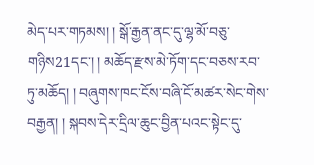མེད་པར་གཏམས། ། སྒོ་རྒྱན་ནང་དུ་ལྷ་མོ་བཅུ་གཉིས21དང་། ། མཆོད་རྫས་མེ་ཏོག་དང་བཅས་རབ་ཏུ་མཆོད། ། བཞུགས་ཁང་ངོས་བཞི་ངོ་མཚར་སེང་གེས་བརྒྱན། ། སྐབས་དེར་དྲིལ་ཆུང་བྱིན་པའང་སྟེང་དུ་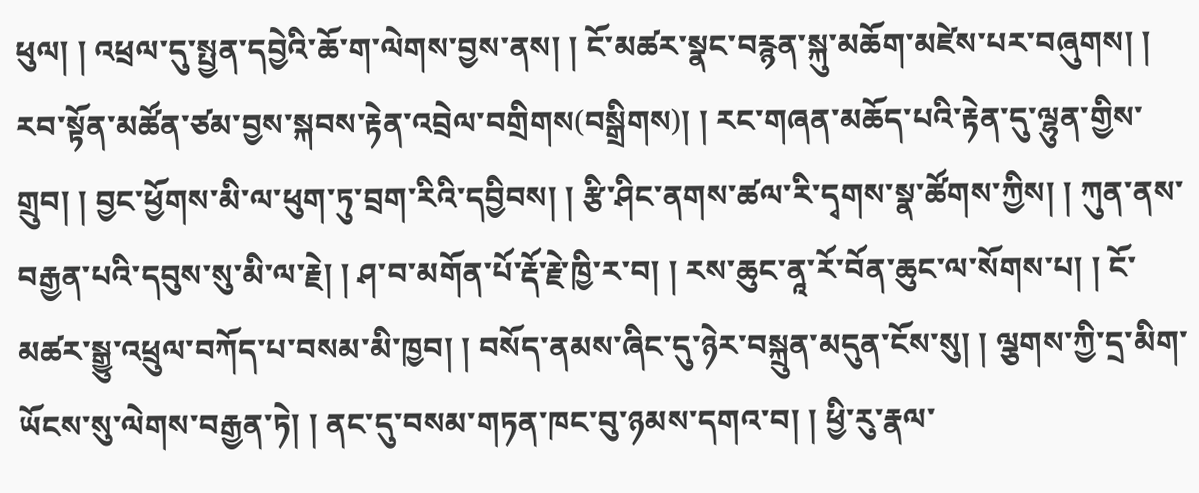ཕུལ། ། འཕྲལ་དུ་སྤྱན་དབྱེའི་ཆོ་ག་ལེགས་བྱས་ནས། ། ངོ་མཚར་སྣང་བརྙན་སྐུ་མཆོག་མཛེས་པར་བཞུགས། ། རབ་སྟོན་མཚོན་ཙམ་བྱས་སྐབས་རྟེན་འབྲེལ་བགྲིགས(བསྒྲིགས)། ། རང་གཞན་མཆོད་པའི་རྟེན་དུ་ལྷུན་གྱིས་གྲུབ། ། བྱང་ཕྱོགས་མི་ལ་ཕུག་ཏུ་བྲག་རིའི་དབྱིབས། ། རྩི་ཤིང་ནགས་ཚལ་རི་དྭགས་སྣ་ཚོགས་ཀྱིས། ། ཀུན་ནས་བརྒྱན་པའི་དབུས་སུ་མི་ལ་རྗེ། ། ཤ་བ་མགོན་པོ་རྡོ་རྗེ་ཁྱི་ར་བ། ། རས་ཆུང་ནཱ་རོ་བོན་ཆུང་ལ་སོགས་པ། ། ངོ་མཚར་སྒྱུ་འཕྲུལ་བཀོད་པ་བསམ་མི་ཁྱབ། ། བསོད་ནམས་ཞིང་དུ་ཉེར་བསྐྲུན་མདུན་ངོས་སུ། ། ལྕགས་ཀྱི་དྲ་མིག་ཡོངས་སུ་ལེགས་བརྒྱན་ཏེ། ། ནང་དུ་བསམ་གཏན་ཁང་བུ་ཉམས་དགའ་བ། ། ཕྱི་རུ་རྣལ་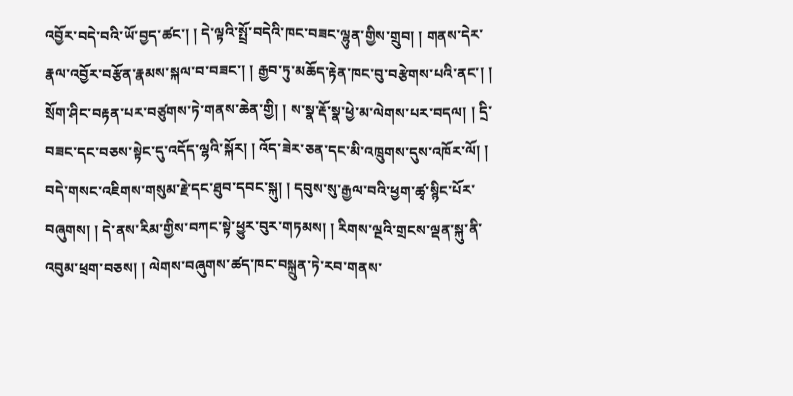འབྱོར་བདེ་བའི་ཡོ་བྱད་ཚང་། ། དེ་ལྟའི་སྤྲོ་བདེའི་ཁང་བཟང་ལྷུན་གྱིས་གྲུབ། ། གནས་དེར་རྣལ་འབྱོར་བརྩོན་རྣམས་སྐལ་བ་བཟང་། ། རྒྱབ་ཏུ་མཆོད་རྟེན་ཁང་བུ་བརྩེགས་པའི་ནང་། ། སྲོག་ཤིང་བརྟན་པར་བཙུགས་ཏེ་གནས་ཆེན་གྱི། ། ས་སྣ་རྡོ་སྣ་ཕྱེ་མ་ལེགས་པར་བདལ། ། དྲི་བཟང་དང་བཅས་སྟེང་དུ་འདོད་ལྷའི་སྐོར། ། འོད་ཟེར་ཅན་དང་མི་འཁྲུགས་དུས་འཁོར་ལོ། ། བདེ་གསང་འཇིགས་གསུམ་རྗེ་དང་ཐུབ་དབང་སྐུ། ། དབུས་སུ་རྒྱལ་བའི་ཕྱག་ཚྭ་སྙིང་པོར་བཞུགས། ། དེ་ནས་རིམ་གྱིས་བཀང་སྟེ་ཕྱུར་བུར་གཏམས། ། རིགས་ལྔའི་གྲངས་ལྡན་སྐུ་ནི་འབུམ་ཕྲག་བཅས། ། ལེགས་བཞུགས་ཚད་ཁང་བསྐྲུན་ཏེ་རབ་གནས་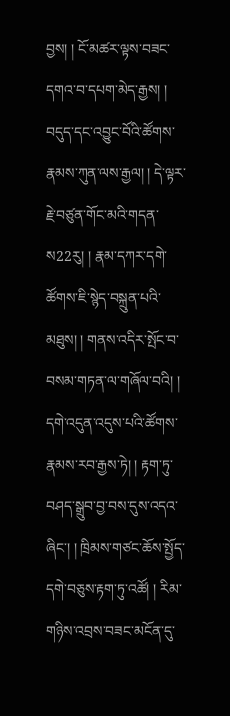བྱས། ། ངོ་མཚར་ལྟས་བཟང་དགའ་བ་དཔག་མེད་རྒྱས། ། བདུད་དང་འབྱུང་བོའི་ཚོགས་རྣམས་ཀུན་ལས་རྒྱལ། ། དེ་ལྟར་རྗེ་བཙུན་གོང་མའི་གདན་ས22རུ། ། རྣམ་དཀར་དགེ་ཚོགས་ཇི་སྙེད་བསྐྲུན་པའི་མཐུས། ། གནས་འདིར་སྤོང་བ་བསམ་གཏན་ལ་གཞོལ་བའི། ། དགེ་འདུན་འདུས་པའི་ཚོགས་རྣམས་རབ་རྒྱས་ཏེ། ། རྟག་ཏུ་བཤད་སྒྲུབ་བྱ་བས་དུས་འདའ་ཞིང་། ། ཁྲིམས་གཙང་ཆོས་སྤྱོད་དགེ་བཅུས་རྟག་ཏུ་འཚོ། ། རིམ་གཉིས་འབྲས་བཟང་མངོན་དུ་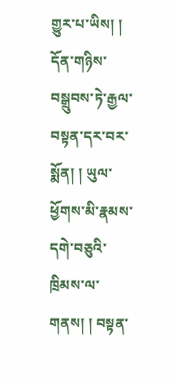གྱུར་པ་ཡིས། ། དོན་གཉིས་བསྒྲུབས་ཏེ་རྒྱལ་བསྟན་དར་བར་སྨོན། ། ཡུལ་ཕྱོགས་མི་རྣམས་དགེ་བཅུའི་ཁྲིམས་ལ་གནས། ། བསྟན་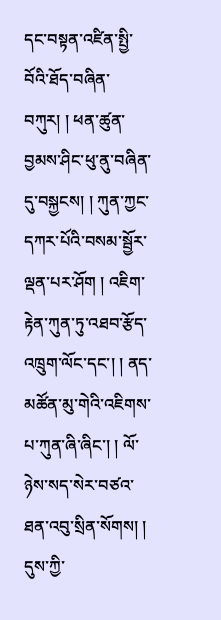དང་བསྟན་འཛིན་སྤྱི་བོའི་ཐོད་བཞིན་བཀུར། ། ཕན་ཚུན་བྱམས་ཤིང་ཕུ་ནུ་བཞིན་དུ་བསྐྱངས། ། ཀུན་ཀྱང་དཀར་པོའི་བསམ་སྦྱོར་ལྡན་པར་ཤོག ། འཇིག་རྟེན་ཀུན་ཏུ་འཐབ་རྩོད་འཁྲུག་ལོང་དང་། ། ནད་མཚོན་མུ་གེའི་འཇིགས་པ་ཀུན་ཞི་ཞིང་། ། ལོ་ཉེས་སད་སེར་བཙའ་ཐན་འབུ་སྲིན་སོགས། ། དུས་ཀྱི་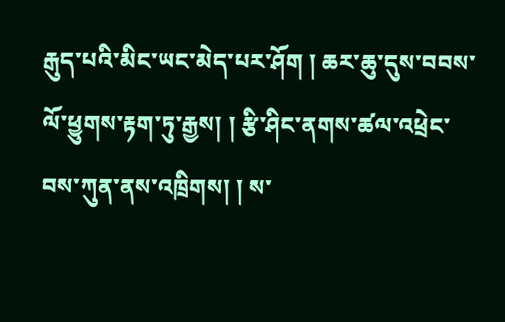རྒུད་པའི་མིང་ཡང་མེད་པར་ཤོག ། ཆར་ཆུ་དུས་བབས་ལོ་ཕྱུགས་རྟག་ཏུ་རྒྱས། ། རྩི་ཤིང་ནགས་ཚལ་འཕྲེང་བས་ཀུན་ནས་འཁྲིགས། ། ས་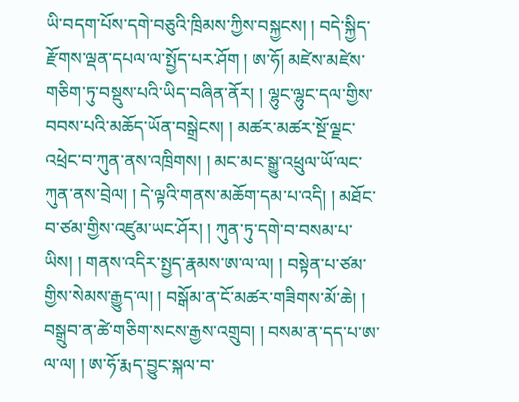ཡི་བདག་པོས་དགེ་བཅུའི་ཁྲིམས་ཀྱིས་བསྐྱངས། ། བདེ་སྐྱིད་རྫོགས་ལྡན་དཔལ་ལ་སྤྱོད་པར་ཤོག ། ཨ་ཧོ། མཛེས་མཛེས་གཅིག་ཏུ་བསྡུས་པའི་ཡིད་བཞིན་ནོར། ། ལྷུང་ལྷུང་དལ་གྱིས་བབས་པའི་མཆོད་ཡོན་བསྒྲེངས། ། མཚར་མཚར་སྔོ་ལྗང་འཕྲེང་བ་ཀུན་ནས་འཁྲིགས། ། མང་མང་སྒྱུ་འཕྲུལ་ཡོ་ལང་ཀུན་ནས་བྲེལ། ། དེ་ལྟའི་གནས་མཆོག་དམ་པ་འདི། ། མཐོང་བ་ཙམ་གྱིས་འཛུམ་ཡང་ཤོར། ། ཀུན་ཏུ་དགེ་བ་བསམ་པ་ཡིས། ། གནས་འདིར་སྤྱད་རྣམས་ཨ་ལ་ལ། ། བསྟེན་པ་ཙམ་གྱིས་སེམས་རྒྱུད་ལ། ། བསྒོམ་ན་ངོ་མཚར་གཟིགས་མོ་ཆེ། ། བསྒྲུབ་ན་ཚེ་གཅིག་སངས་རྒྱས་འགྲུབ། ། བསམ་ན་དད་པ་ཨ་ལ་ལ། ། ཨ་ཧོ་རྨད་བྱུང་སྐལ་བ་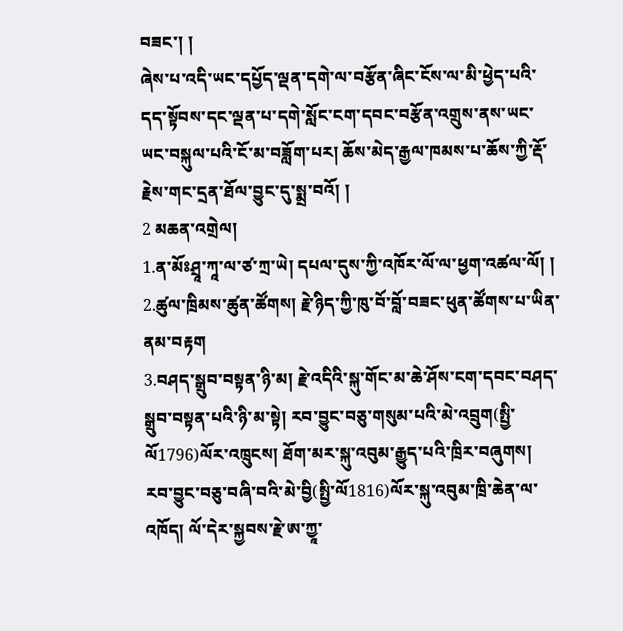བཟང་། །
ཞེས་པ་འདི་ཡང་དཔྱོད་ལྡན་དགེ་ལ་བརྩོན་ཞིང་ངོས་ལ་མི་ཕྱེད་པའི་དད་སྟོབས་དང་ལྡན་པ་དགེ་སློང་ངག་དབང་བརྩོན་འགྲུས་ནས་ཡང་ཡང་བསྐུལ་པའི་ངོ་མ་བཟློག་པར། ཆོས་མེད་རྒྱལ་ཁམས་པ་ཆོས་ཀྱི་རྡོ་རྗེས་གང་དྲན་ཐོལ་བྱུང་དུ་སྨྲ་བའོ། །
2 མཆན་འགྲེལ།
1.ན་མོཿཤྲཱ་ཀཱ་ལ་ཙ་ཀྲ་ཡེ། དཔལ་དུས་ཀྱི་འཁོར་ལོ་ལ་ཕྱག་འཚལ་ལོ། །
2.ཚུལ་ཁྲིམས་ཚུན་ཚོགས། རྗེ་ཉིད་ཀྱི་ཁུ་བོ་བློ་བཟང་ཕུན་ཚོགས་པ་ཡིན་ནམ་བརྟག
3.བཤད་སྒྲུབ་བསྟན་ཉི་མ། རྗེ་འདིའི་སྐུ་གོང་མ་ཆེ་ཤོས་ངག་དབང་བཤད་སྒྲུབ་བསྟན་པའི་ཉི་མ་སྟེ། རབ་བྱུང་བཅུ་གསུམ་པའི་མེ་འབྲུག(སྤྱི་ལོ1796)ལོར་འཁྲུངས། ཐོག་མར་སྐུ་འབུམ་རྒྱུད་པའི་ཁྲིར་བཞུགས། རབ་བྱུང་བཅུ་བཞི་བའི་མེ་བྱི(སྤྱི་ལོ1816)ལོར་སྐུ་འབུམ་ཁྲི་ཆེན་ལ་འཁོད། ལོ་དེར་སྐྱབས་རྗེ་ཨ་ཀྱཱ་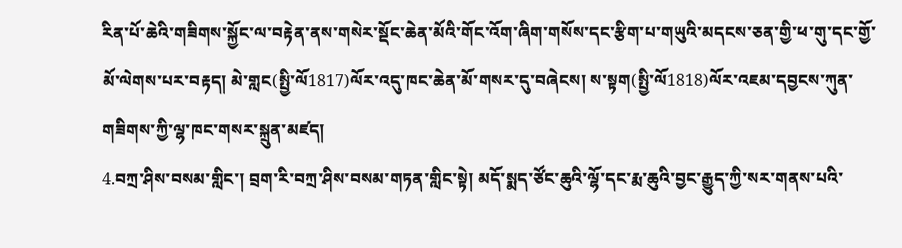རིན་པོ་ཆེའི་གཟིགས་སྐྱོང་ལ་བརྟེན་ནས་གསེར་སྡོང་ཆེན་མོའི་གོང་འོག་ཞིག་གསོས་དང་རྩིག་པ་གཡུའི་མདངས་ཅན་གྱི་ཕ་གུ་དང་གྱོ་མོ་ལེགས་པར་བརྟད། མེ་གླང(སྤྱི་ལོ1817)ལོར་འདུ་ཁང་ཆེན་མོ་གསར་དུ་བཞེངས། ས་སྟག(སྤྱི་ལོ1818)ལོར་འཇམ་དབྱངས་ཀུན་གཟིགས་ཀྱི་ལྷ་ཁང་གསར་སྐྲུན་མཛད།
4.བཀྲ་ཤིས་བསམ་གླིང་། བྲག་རི་བཀྲ་ཤིས་བསམ་གཏན་གླིང་སྟེ། མདོ་སྨད་ཙོང་ཆུའི་ལྷོ་དང་རྨ་ཆུའི་བྱང་རྒྱུད་ཀྱི་སར་གནས་པའི་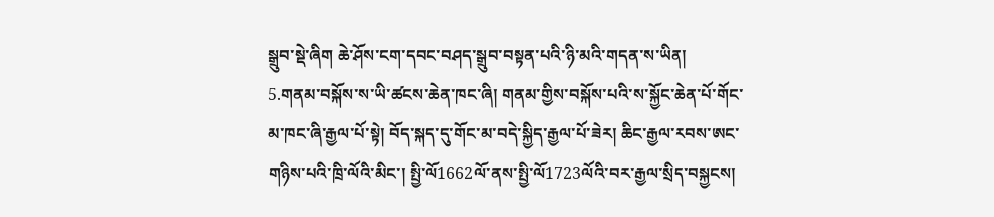སྒྲུབ་སྡེ་ཞིག ཆེ་ཤོས་ངག་དབང་བཤད་སྒྲུབ་བསྟན་པའི་ཉི་མའི་གདན་ས་ཡིན།
5.གནམ་བསྐོས་ས་ཡི་ཚངས་ཆེན་ཁང་ཞི། གནམ་གྱིས་བསྐོས་པའི་ས་སྐྱོང་ཆེན་པོ་གོང་མ་ཁང་ཞི་རྒྱལ་པོ་སྟེ། བོད་སྐད་དུ་གོང་མ་བདེ་སྐྱིད་རྒྱལ་པོ་ཟེར། ཆིང་རྒྱལ་རབས་ཨང་གཉིས་པའི་ཁྲི་ལོའི་མིང་། སྤྱི་ལོ1662ལོ་ནས་སྤྱི་ལོ1723ལོའི་བར་རྒྱལ་སྲིད་བསྐྱངས།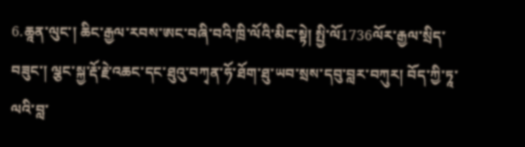6.ཆཱན་ལུང་། ཆིང་རྒྱལ་རབས་ཨང་བཞི་བའི་ཁྲི་ལོའི་མིང་སྟེ། སྤྱི་ལོ1736ལོར་རྒྱལ་སྲིད་བཟུང་། ལྕང་སྐྱ་རྡོ་རྗེ་འཆང་དང་ཐུའུ་བཀྭན་ཧོ་ཐོག་ཐུ་ཡབ་སྲས་དབུ་བླར་བཀུར། བོད་ཀྱི་ཏཱ་ལའི་བླ་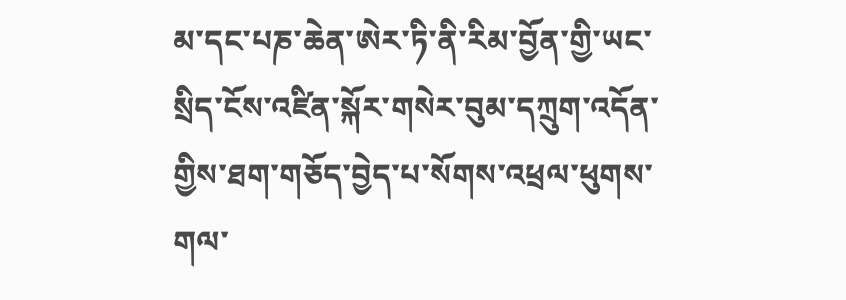མ་དང་པཎ་ཆེན་ཨེར་ཏི་ནི་རིམ་བྱོན་གྱི་ཡང་སྲིད་ངོས་འཛིན་སྐོར་གསེར་བུམ་དཀྲུག་འདོན་གྱིས་ཐག་གཅོད་བྱེད་པ་སོགས་འཕྲལ་ཕུགས་གལ་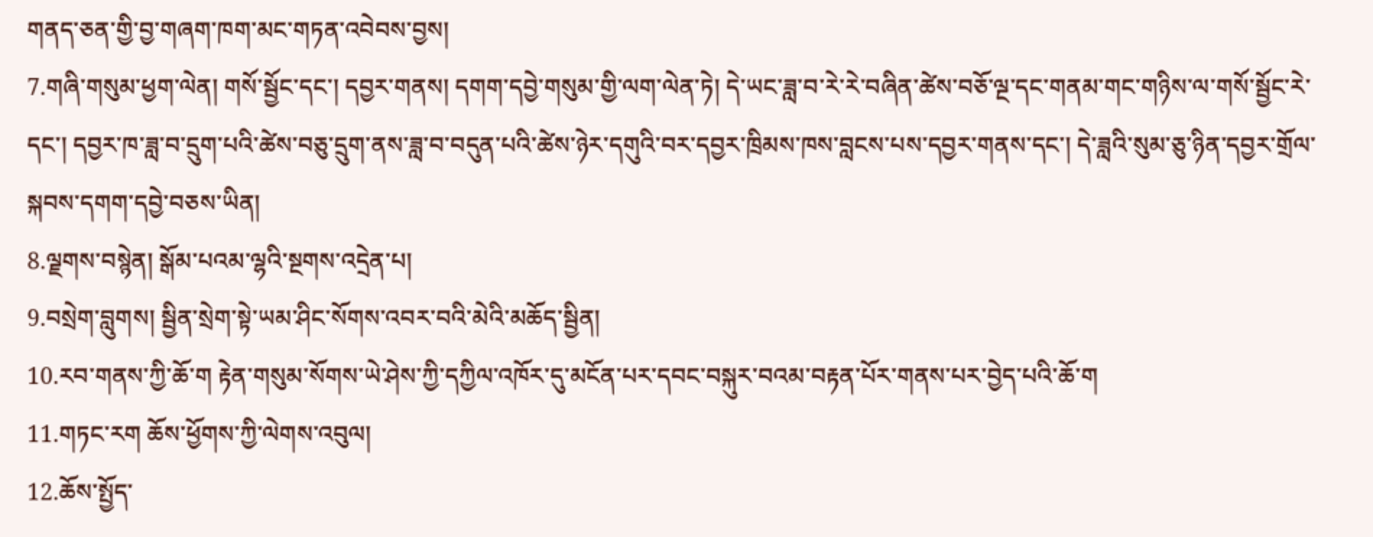གནད་ཅན་གྱི་བྱ་གཞག་ཁག་མང་གཏན་འབེབས་བྱས།
7.གཞི་གསུམ་ཕྱག་ལེན། གསོ་སྦྱོང་དང་། དབྱར་གནས། དགག་དབྱེ་གསུམ་གྱི་ལག་ལེན་ཏེ། དེ་ཡང་ཟླ་བ་རེ་རེ་བཞིན་ཚེས་བཅོ་ལྔ་དང་གནམ་གང་གཉིས་ལ་གསོ་སྦྱོང་རེ་དང་། དབྱར་ཁ་ཟླ་བ་དྲུག་པའི་ཚེས་བཅུ་དྲུག་ནས་ཟླ་བ་བདུན་པའི་ཚེས་ཉེར་དགུའི་བར་དབྱར་ཁྲིམས་ཁས་བླངས་པས་དབྱར་གནས་དང་། དེ་ཟླའི་སུམ་ཅུ་ཉིན་དབྱར་གྲོལ་སྐབས་དགག་དབྱེ་བཅས་ཡིན།
8.ལྗགས་བསྙེན། སྒོམ་པའམ་ལྷའི་སྔགས་འདྲེན་པ།
9.བསྲེག་བླུགས། སྦྱིན་སྲེག་སྟེ་ཡམ་ཤིང་སོགས་འབར་བའི་མེའི་མཆོད་སྦྱིན།
10.རབ་གནས་ཀྱི་ཆོ་ག རྟེན་གསུམ་སོགས་ཡེ་ཤེས་ཀྱི་དཀྱིལ་འཁོར་དུ་མངོན་པར་དབང་བསྐུར་བའམ་བརྟན་པོར་གནས་པར་བྱེད་པའི་ཆོ་ག
11.གཏང་རག ཆོས་ཕྱོགས་ཀྱི་ལེགས་འབུལ།
12.ཆོས་སྤྱོད་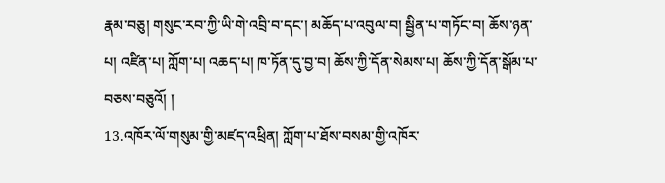རྣམ་བཅུ། གསུང་རབ་ཀྱི་ཡི་གེ་འབྲི་བ་དང་། མཆོད་པ་འབུལ་བ། སྦྱིན་པ་གཏོང་བ། ཆོས་ཉན་པ། འཛིན་པ། ཀློག་པ། འཆད་པ། ཁ་ཏོན་དུ་བྱ་བ། ཆོས་ཀྱི་དོན་སེམས་པ། ཆོས་ཀྱི་དོན་སྒོམ་པ་བཅས་བཅུའོ། །
13.འཁོར་ལོ་གསུམ་གྱི་མཛད་འཕྲིན། ཀློག་པ་ཐོས་བསམ་གྱི་འཁོར་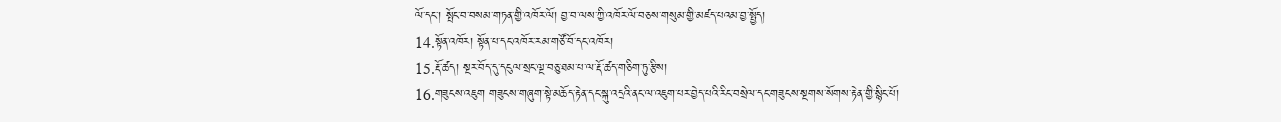ལོ་དང་། སྤོང་བ་བསམ་གཏན་གྱི་འཁོར་ལོ། བྱ་བ་ལས་ཀྱི་འཁོར་ལོ་བཅས་གསུམ་གྱི་མཛད་པའམ་བྱ་སྤྱོད།
14.སྟོན་འཁོར། སྟོན་པ་དང་འཁོར་རམ་གཙོ་བོ་དང་འཁོར།
15.རྡོ་ཚད། སྔར་བོད་དུ་དངུལ་སྲང་ལྔ་བཅུ་ཐམ་པ་ལ་རྡོ་ཚད་གཅིག་ཏུ་རྩིས།
16.གཟུངས་འཇུག གཟུངས་གཞུག་སྟེ་མཆོད་རྟེན་དང་སྐུ་འདྲའི་ནང་ལ་འཇུག་པར་བྱེད་པའི་རིང་བསྲེལ་དང་གཟུངས་སྔགས་སོགས་རྟེན་གྱི་སྙིང་པོ།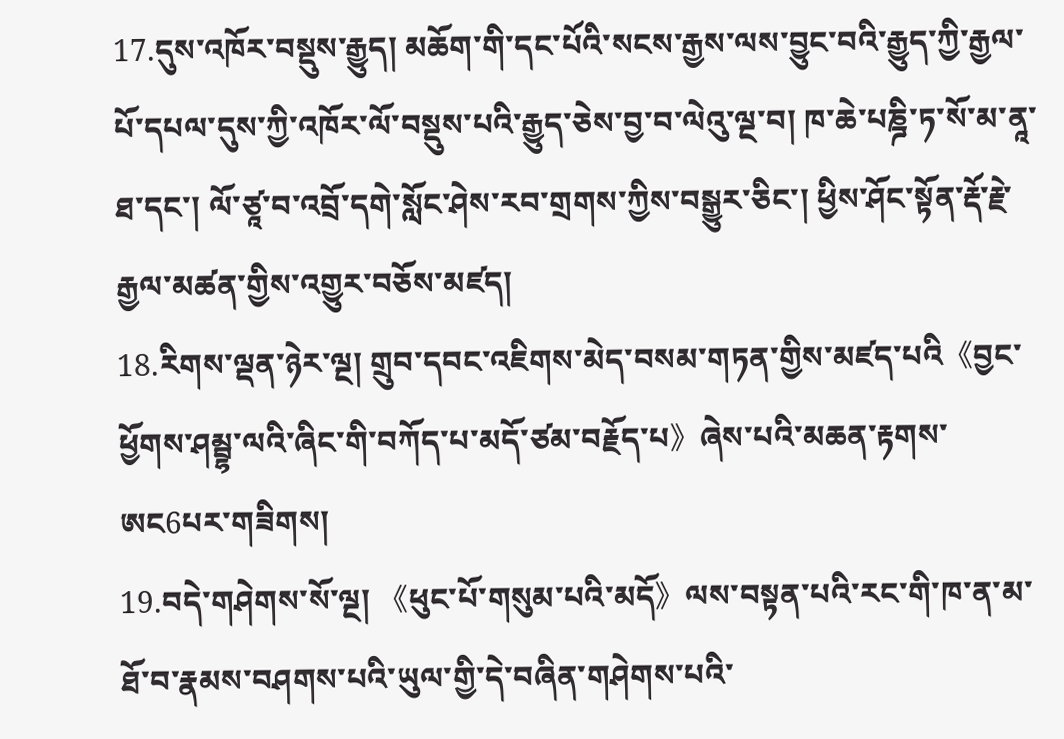17.དུས་འཁོར་བསྡུས་རྒྱུད། མཆོག་གི་དང་པོའི་སངས་རྒྱས་ལས་བྱུང་བའི་རྒྱུད་ཀྱི་རྒྱལ་པོ་དཔལ་དུས་ཀྱི་འཁོར་ལོ་བསྡུས་པའི་རྒྱུད་ཅེས་བྱ་བ་ལེའུ་ལྔ་བ། ཁ་ཆེ་པཎྜི་ཏ་སོ་མ་ནཱ་ཐ་དང་། ལོ་ཙཱ་བ་འབྲོ་དགེ་སློང་ཤེས་རབ་གྲགས་ཀྱིས་བསྒྱུར་ཅིང་། ཕྱིས་ཤོང་སྟོན་རྡོ་རྗེ་རྒྱལ་མཚན་གྱིས་འགྱུར་བཅོས་མཛད།
18.རིགས་ལྡན་ཉེར་ལྔ། གྲུབ་དབང་འཇིགས་མེད་བསམ་གཏན་གྱིས་མཛད་པའི《བྱང་ཕྱོགས་ཤམྦྷ་ལའི་ཞིང་གི་བཀོད་པ་མདོ་ཙམ་བརྗོད་པ》ཞེས་པའི་མཆན་རྟགས་ཨང6པར་གཟིགས།
19.བདེ་གཤེགས་སོ་ལྔ། 《ཕུང་པོ་གསུམ་པའི་མདོ》ལས་བསྟན་པའི་རང་གི་ཁ་ན་མ་ཐོ་བ་རྣམས་བཤགས་པའི་ཡུལ་གྱི་དེ་བཞིན་གཤེགས་པའི་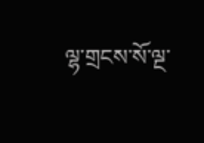ལྷ་གྲངས་སོ་ལྔ་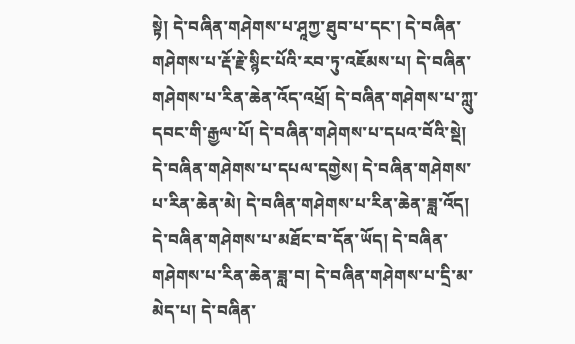སྟེ། དེ་བཞིན་གཤེགས་པ་ཤཱཀྱ་ཐུབ་པ་དང་། དེ་བཞིན་གཤེགས་པ་རྡོ་རྗེ་སྙིང་པོའི་རབ་ཏུ་འཇོམས་པ། དེ་བཞིན་གཤེགས་པ་རིན་ཆེན་འོད་འཕྲོ། དེ་བཞིན་གཤེགས་པ་ཀླུ་དབང་གི་རྒྱལ་པོ། དེ་བཞིན་གཤེགས་པ་དཔའ་བོའི་སྡེ། དེ་བཞིན་གཤེགས་པ་དཔལ་དགྱེས། དེ་བཞིན་གཤེགས་པ་རིན་ཆེན་མེ། དེ་བཞིན་གཤེགས་པ་རིན་ཆེན་ཟླ་འོད། དེ་བཞིན་གཤེགས་པ་མཐོང་བ་དོན་ཡོད། དེ་བཞིན་གཤེགས་པ་རིན་ཆེན་ཟླ་བ། དེ་བཞིན་གཤེགས་པ་དྲི་མ་མེད་པ། དེ་བཞིན་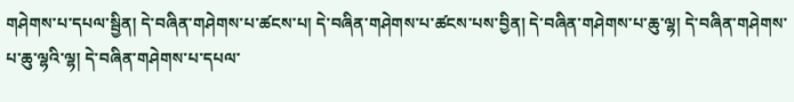གཤེགས་པ་དཔལ་སྦྱིན། དེ་བཞིན་གཤེགས་པ་ཚངས་པ། དེ་བཞིན་གཤེགས་པ་ཚངས་པས་བྱིན། དེ་བཞིན་གཤེགས་པ་ཆུ་ལྷ། དེ་བཞིན་གཤེགས་པ་ཆུ་ལྷའི་ལྷ། དེ་བཞིན་གཤེགས་པ་དཔལ་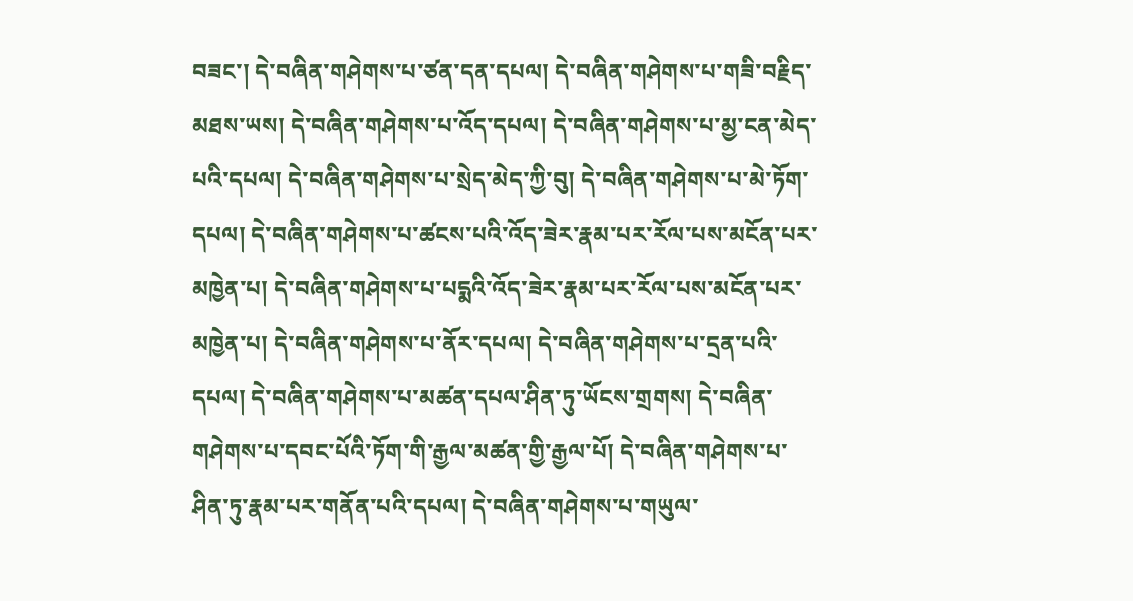བཟང་། དེ་བཞིན་གཤེགས་པ་ཙན་དན་དཔལ། དེ་བཞིན་གཤེགས་པ་གཟི་བརྗིད་མཐས་ཡས། དེ་བཞིན་གཤེགས་པ་འོད་དཔལ། དེ་བཞིན་གཤེགས་པ་མྱ་ངན་མེད་པའི་དཔལ། དེ་བཞིན་གཤེགས་པ་སྲེད་མེད་ཀྱི་བུ། དེ་བཞིན་གཤེགས་པ་མེ་ཏོག་དཔལ། དེ་བཞིན་གཤེགས་པ་ཚངས་པའི་འོད་ཟེར་རྣམ་པར་རོལ་པས་མངོན་པར་མཁྱེན་པ། དེ་བཞིན་གཤེགས་པ་པདྨའི་འོད་ཟེར་རྣམ་པར་རོལ་པས་མངོན་པར་མཁྱེན་པ། དེ་བཞིན་གཤེགས་པ་ནོར་དཔལ། དེ་བཞིན་གཤེགས་པ་དྲན་པའི་དཔལ། དེ་བཞིན་གཤེགས་པ་མཚན་དཔལ་ཤིན་ཏུ་ཡོངས་གྲགས། དེ་བཞིན་གཤེགས་པ་དབང་པོའི་ཏོག་གི་རྒྱལ་མཚན་གྱི་རྒྱལ་པོ། དེ་བཞིན་གཤེགས་པ་ཤིན་ཏུ་རྣམ་པར་གནོན་པའི་དཔལ། དེ་བཞིན་གཤེགས་པ་གཡུལ་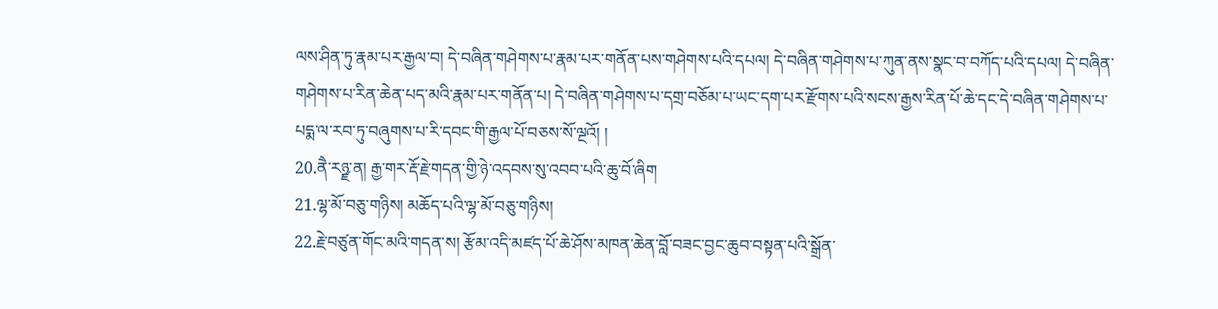ལས་ཤིན་ཏུ་རྣམ་པར་རྒྱལ་བ། དེ་བཞིན་གཤེགས་པ་རྣམ་པར་གནོན་པས་གཤེགས་པའི་དཔལ། དེ་བཞིན་གཤེགས་པ་ཀུན་ནས་སྣང་བ་བཀོད་པའི་དཔལ། དེ་བཞིན་གཤེགས་པ་རིན་ཆེན་པད་མའི་རྣམ་པར་གནོན་པ། དེ་བཞིན་གཤེགས་པ་དགྲ་བཅོམ་པ་ཡང་དག་པར་རྫོགས་པའི་སངས་རྒྱས་རིན་པོ་ཆེ་དང་དེ་བཞིན་གཤེགས་པ་པདྨ་ལ་རབ་ཏུ་བཞུགས་པ་རི་དབང་གི་རྒྱལ་པོ་བཅས་སོ་ལྔའོ། །
20.ནཻ་རཉྫ་ན། རྒྱ་གར་རྡོ་རྗེ་གདན་གྱི་ཉེ་འདབས་སུ་འབབ་པའི་ཆུ་བོ་ཞིག
21.ལྷ་མོ་བཅུ་གཉིས། མཆོད་པའི་ལྷ་མོ་བཅུ་གཉིས།
22.རྗེ་བཙུན་གོང་མའི་གདན་ས། རྩོམ་འདི་མཛད་པོ་ཆེ་ཤོས་མཁན་ཆེན་བློ་བཟང་བྱང་ཆུབ་བསྟན་པའི་སྒྲོན་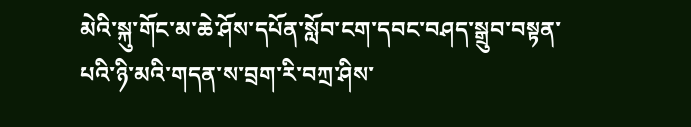མེའི་སྐུ་གོང་མ་ཆེ་ཤོས་དཔོན་སློབ་ངག་དབང་བཤད་སྒྲུབ་བསྟན་པའི་ཉི་མའི་གདན་ས་བྲག་རི་བཀྲ་ཤིས་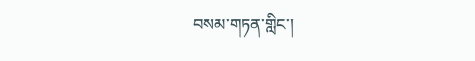བསམ་གཏན་གླིང་།